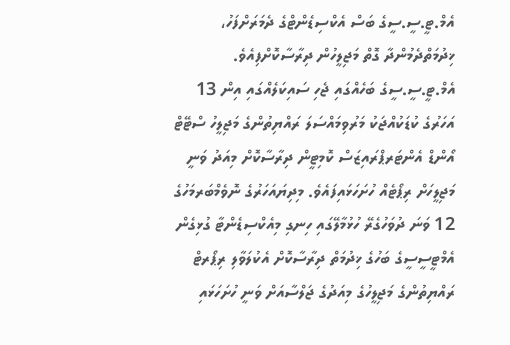އެމް.ޓީ.ސީ.ސީގެ ބަސް އެކްސިޑެންޓްގެ ދެމަރަށްފަހު، ޚިދުމަތްދެމުންދާ ގޮތް މަޖިލީހުން ދިރާސާކޮށްފިއެވެ. އެމް.ޓީ.ސީ.ސީގެ ބަހެއްގައި ޖެހި ސައިކަލެއްގައި އިން 13 އަހަރުގެ ކުޑަކުއްޖަކު މަރުވިމައްސަލަ ރައްޔިތުންގެ މަޖިލީހު ސްޓޭޓް އޯންޑް އެންޓަރޕްރައިޒަސް ކޮމިޓީން ދިރާސާކޮށް މިއަދު ވަނީ މަޖިލީހަށް ރިޕޯޓެއް ހުށަހަޅައިފައެވެ. މިދިޔައަހަރުގެ ނޮވެމްބަރމަހުގެ 12 ވަނަ ދުވަހުގެރޭ ހުޅުމާލޭގައި ހިނގި މިއެކްސިޑެންޓާ ގުޅިގެން އެމްޓީސީސީގެ ބަހުގެ ޚިދުމަތް ދިރާސާކޮށް އެކުލަވާލި ރިޕޯރޓް ރައްޔިތުންގެ މަޖިލީހުގެ މިއަދުގެ ޖަލްސާއަށް ވަނީ ހުށަހަޅައި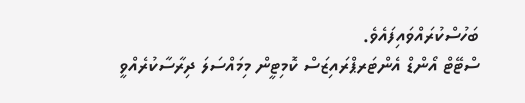ބަހުސްކުރައްވައިފައެވެ.
ސްޓޭޓް އޯންޑް އެންޓަރޕްރައިޒަސް ކޮމިޓީން މިމައްސަލަ ދިރާސާކުރެއްވީ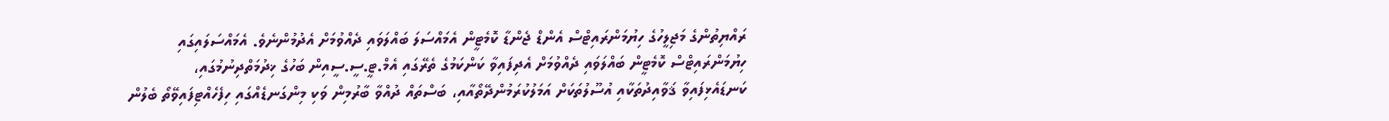ރައްޔިތުންގެ މަޖިލީހުގެ ހިޔުމަންރައިޓްސް އެންޑް ޖެންޑާ ކޮމެޓީން އެމައްސަލަ ބައްލަވައި ދެއްވުމަށް އެދުމުންނެވެ. އެމައްސަލައިގައި ހިޔުމަންރައިޓްސް ކޮމެޓީން ބައްލަވައި ދެއްވުމަށް އެދިފައިވާ ކަންކަމުގެ ތެރޭގައި އެމް.ޓީ.ސީ.ސީއިން ބަހުގެ ޚިދުމަތްދިނުމުގައި، ކަނޑައެޅިފައިވާ ޤަވާއިދުތަކާއި އުސޫލުތަކަށް އަމަލުކުރަމުންދޭތޯއާއި، ބަސްތައް ދުއްވާ ބާރުމިން ވަކި މިންގަނޑެއްގައި ހިފެހެއްޓިފައިވޭތޯ ބެލުން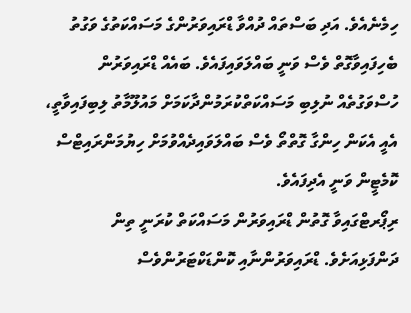ހިމެނެއެވެ. އަދި ބަސްތައް ދުއްވާ ޑްރައިވަރުންގެ މަސައްކަތުގެ ވަގުތު ބެހިފައިވާގޮތް ވެސް ވަނީ ބައްލަވައިފައެވެ. ބައެއް ޑްރައިވަރުން ހުސްވަގުތެއް ނުލިބި މަސައްކަތްކުރަމުންދާކަމަށް މައުލޫމާތު ލިބިފައިވާތީ، އެއީ އެކަން ހިންގާ ގޮތްތޯ ވެސް ބައްލަވައިދެއްވުމަށް ހިޔުމަންރައިޓްސް ކޮމެޓީން ވަނީ އެދިފައެވެ.
ރިޕޯރޓްގައިވާ ގޮތުން ޑްރައިވަރުން މަސައްކަތް ކުރަނީ ތިން ދަންފަޅިއަށެވެ. ޑްރައިވަރުންނާއި ކޮންޑަކްޓަރުންވެސް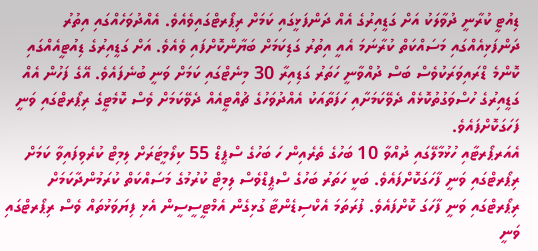ޑިއުޓީ ކުރާނީ ދުވާލަކު އަށް ގަޑީއިރުގެ އެއް ދަންފަޅީގައި ކަމަށް ރިޕޯރޓްގައިވެއެވެ. އެއްދުވަހެއްގައި އިތުރު ދަންފަޅިއެއްގައި މަސައްކަތް ކުރާނަމަ އެއީ އިތުރު ގަޑިކަމަށް ބަޔާންކޮށްފައި ވެއެވެ. އަށް ގަޑީއިރުގެ ޑިއުޓީއެއްގައި ކޮންމެ ޑްރައިވަރަކުވެސް ބަސް ދުއްވާނީ ހަތަރު ގަޑިއިރާ 30 މިނެޓްގައި ކަމަށް ވަނީ ބުނެފައެވެ. އޭގެ ފަހުން އެއް ގަޑީއިރުގެ ހުސްވަގުތުކޮޅެއް ދެވޭކަމަށާއި ހަފަތާއަކު އެއްދުވަހުގެ ޗުއްޓީއެއް ދެވޭކަމަށް ވެސް ކޮމެޓީގެ ރިޕޯރޓްގައި ވަނީ ފަހަގަކޮށްފައެވެ.
އެއަރޕޯރޓާއި ހުޅުމާލޭގައި ދުއްވާ 10 ބަހުގެ ތެރެއިން ހަ ބަހުގެ ސްޕީޑް 55 ކިލޯމީޓަރަށް ލިމިޓް ކުރެވިފައިވާ ކަމަށް ރިޕޯރޓްގައި ވަނީ ފާހަގަކޮށްފައެވެ. ބަކީ ހަތަރު ބަހުގެ ސްޕީޑްވެސް ލިމިޓް ކުރުމުގެ މަސައްކަތް ކުރަމުންދާކަމަށް ރިޕޯރޓްގައި ވަނީ ފާހަގަ ކޮށްފައެވެ. ފުރަތަމަ އެކްސިޑެންޓާ ގުޅިގެން އެމްޓީސީސީން އެޅި ފިޔަވަޅުތައް ވެސް ރިޕޯރޓްގައި ވަނީ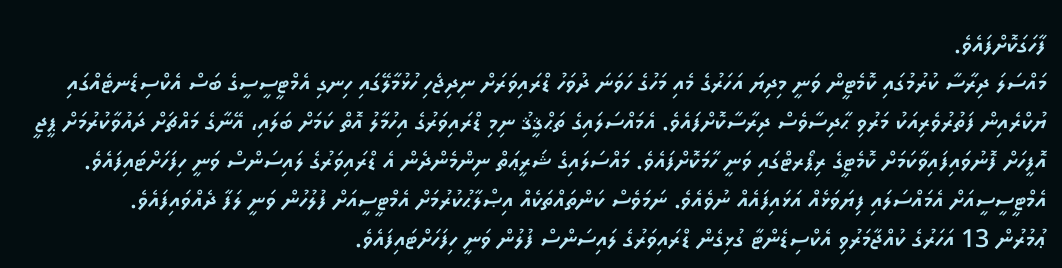ފާހަގަކޮށްފައެވެ.
މައްސަލަ ދިރާސާ ކުރުމުގައި ކޮމެޓީން ވަނީ މިދިޔަ އަހަރުގެ މެއި މަހުގެ ހަވަނަ ދުވަހު ޑްރައިވަރަށް ނިދިޖެހި ހުޅުމާލޭގައި ހިނގި އެމްޓީސީސީގެ ބަސް އެކްސިޑެނޓެއްގައި ޔުކްރެއިން ފަތުރުވެރިއަކު މަރުވި ޙާދިސާވެސް ދިރާސާކޮށްފައެވެ. އެމައްސަލައިގެ ތަޙްޤީޤު ނިމި ޑްރައިވަރުގެ އިހުމާލު އޮތް ކަމަށް ބަލައި، އޭނާގެ މައްޗަށް ދައުވާކުރުމަށް ޕީޖީ އޮފީހަށް ފޮނުވައިފައިވާކަމަށް ކޮމެޓީގެ ރިޕޯރޓްގައި ވަނީ ހާމަކޮށްފައެވެ. މައްސަލައިގެ ޝަރީޢަތް ނިންމެންދެން އެ ޑްރައިވަރުގެ ލައިސަންސް ވަނީ ހިފަހަށްޓައިފައެވެ. އެމްޓީސީސީއަށް އެމައްސަލައި ފިޔަވަޅެއް އަޅައިފައެއް ނުވެއެވެ. ނަމަވެސް ކަންތައްތަކެއް އިޞްލާޙުކުރުމަށް އެމްޓީސީއަށް ފުލުހުން ވަނީ ލަފާ ދެއްވައިފައެވެ.
ޢުމުރުން 13 އަހަރުގެ ކުއްޖާމަރުވި އެކްސިޑެންޓާ ގުޅިގެން ޑްރައިވަރުގެ ލައިސަންސް ފުލުން ވަނީ ހިފަހަށްޓައިފައެވެ.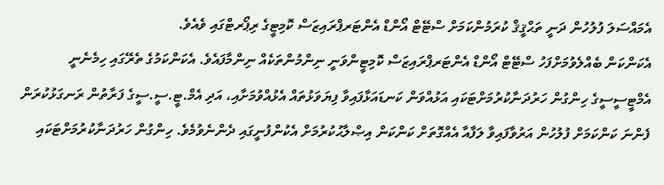އެމައްސަލަ ފުލުހުން ދަނީ ތަޙްޤީޤް ކުރަމުންކަމަށް ސްޓޭޓް އޯންޑް އެންޓަރޕްރައިޒަސް ކޮމިޓީގެ ރިޕޯރޓްގައި ވެއެވެ.
އެކަންކަން ބެއްލެވުމަށްފަހު ސްޓޭޓް އޯންޑް އެންޓަރޕްރައިޒަސް ކޮމިޓީންވަނީ ނިންމުންތަކެއް ނިންމާފައެވެ. އެކަންކަމުގެ ތެރޭގައި ހިމެނެނީ އެމްޓީސީސީގެ ހިންގުން ހަރުދަނާކުރުމަށްޓަކައި އަޅުއްވަން ކަނޑައަޅާފައިވާ ފިޔަވަޅުތައް އެޅުއްވުމަށާއި، އަދި އެމް.ޓީ.ސީ.ސީގެ ފަރާތުން ރަނގަޅުކުރަން ފެންނަ ކަންކަމަށް ފުލުހުން އަރުވާފައިވާ ލަފާއާ އެއްގޮތަށް ކަންކަން އިޞްލާޙުކުރުމަށް އެކުންފުނީގައި ދެންނެވުމެވެ. ހިންގުން ހަރުދަނާކުރުމަށްޓަކައި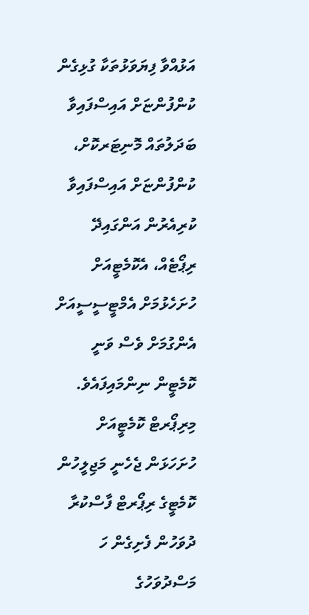އަޅުއްވާ ފިޔަވަޅުތަކާ ގުޅިގެން ކުންފުންޏަށް އައިސްފައިވާ ބަދަލުތައް މޮނިޓަރކޮށް، ކުންފުންޏަށް އައިސްފައިވާ ކުރިއެރުން އަންގައިދޭ ރިޕޯޓެއް، އެކޮމެޓީއަށް ހުށަހެޅުމަށް އެމްޓީސީސީއަށް އެންގުމަށް ވެސް ވަނީ ކޮމެޓީން ނިންމައިފައެވެ. މިރިޕޯރޓް ކޮމެޓީއަށް ހުށަހަޅަން ޖެހެނީ މަޖިލީހުން ކޮމެޓީގެ ރިޕޯރޓް ފާސްކުރާ ދުވަހުން ފެށިގެން ހަ މަސްދުވަހުގެ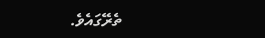ތެރޭގައެވެ.